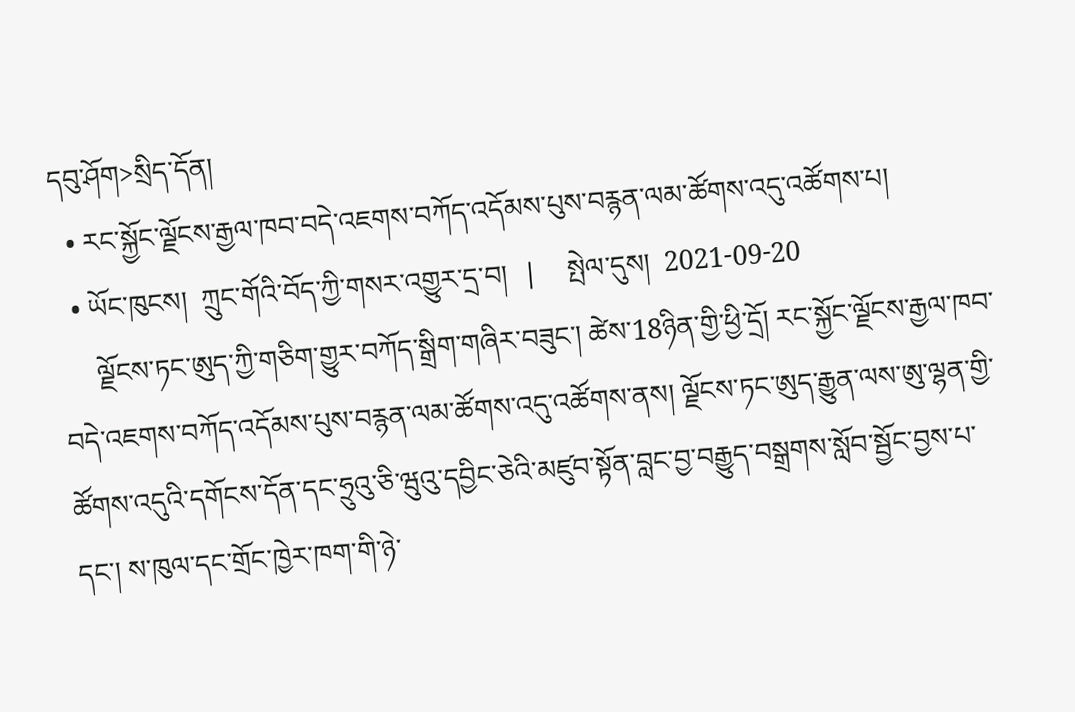དབུ་ཤོག>སྲིད་དོན།
  • རང་སྐྱོང་ལྗོངས་རྒྱལ་ཁབ་བདེ་འཇགས་བཀོད་འདོམས་པུས་བརྙན་ལམ་ཚོགས་འདུ་འཚོགས་པ།
  • ཡོང་ཁུངས།  ཀྲུང་གོའི་བོད་ཀྱི་གསར་འགྱུར་དྲ་བ།   |     སྤེལ་དུས།  2021-09-20
     ལྗོངས་ཏང་ཨུད་ཀྱི་གཅིག་གྱུར་བཀོད་སྒྲིག་གཞིར་བཟུང་། ཚེས་18ཉིན་གྱི་ཕྱི་དྲོ། རང་སྐྱོང་ལྗོངས་རྒྱལ་ཁབ་བདེ་འཇགས་བཀོད་འདོམས་པུས་བརྙན་ལམ་ཚོགས་འདུ་འཚོགས་ནས། ལྗོངས་ཏང་ཨུད་རྒྱུན་ལས་ཨུ་ལྷན་གྱི་ཚོགས་འདུའི་དགོངས་དོན་དང་ཧྲུའུ་ཅི་ཝུའུ་དབྱིང་ཅེའི་མཛུབ་སྟོན་བླང་བྱ་བརྒྱུད་བསྒྲགས་སློབ་སྦྱོང་བྱས་པ་དང་། ས་ཁུལ་དང་གྲོང་ཁྱེར་ཁག་གི་ཉེ་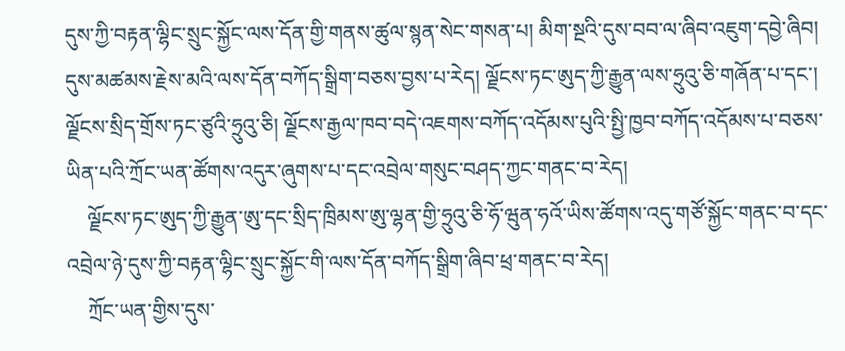དུས་ཀྱི་བརྟན་ལྷིང་སྲུང་སྐྱོང་ལས་དོན་གྱི་གནས་ཚུལ་སྙན་སེང་གསན་པ། མིག་སྔའི་དུས་བབ་ལ་ཞིབ་འཇུག་དབྱེ་ཞིབ། དུས་མཚམས་རྗེས་མའི་ལས་དོན་བཀོད་སྒྲིག་བཅས་བྱས་པ་རེད། ལྗོངས་ཏང་ཨུད་ཀྱི་རྒྱུན་ལས་ཧྲུའུ་ཅི་གཞོན་པ་དང་། ལྗོངས་སྲིད་གྲོས་ཏང་ཙུའི་ཧྲུའུ་ཅི། ལྗོངས་རྒྱལ་ཁབ་བདེ་འཇགས་བཀོད་འདོམས་པུའི་སྤྱི་ཁྱབ་བཀོད་འདོམས་པ་བཅས་ཡིན་པའི་ཀྲོང་ཡན་ཚོགས་འདུར་ཞུགས་པ་དང་འབྲེལ་གསུང་བཤད་ཀྱང་གནང་བ་རེད།
    ལྗོངས་ཏང་ཨུད་ཀྱི་རྒྱུན་ཨུ་དང་སྲིད་ཁྲིམས་ཨུ་ལྷན་གྱི་ཧྲུའུ་ཅི་ཧོ་ཝུན་ཧའོ་ཡིས་ཚོགས་འདུ་གཙོ་སྐྱོང་གནང་བ་དང་འབྲེལ་ཉེ་དུས་ཀྱི་བརྟན་ལྷིང་སྲུང་སྐྱོང་གི་ལས་དོན་བཀོད་སྒྲིག་ཞིབ་ཕྲ་གནང་བ་རེད།
    ཀྲོང་ཡན་གྱིས་དུས་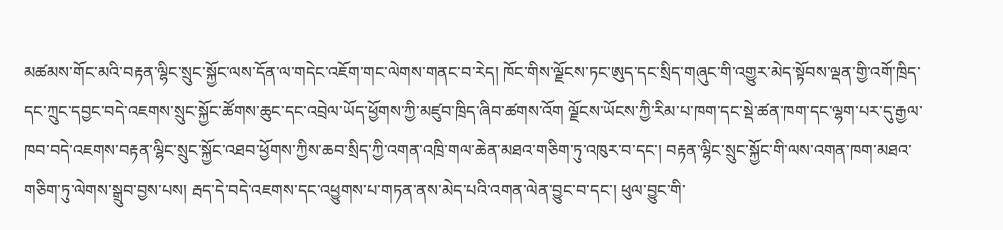མཚམས་གོང་མའི་བརྟན་ལྷིང་སྲུང་སྐྱོང་ལས་དོན་ལ་གདེང་འཇོག་གང་ལེགས་གནང་བ་རེད། ཁོང་གིས་ལྗོངས་ཏང་ཨུད་དང་སྲིད་གཞུང་གི་འགྱུར་མེད་སྟོབས་ལྡན་གྱི་འགོ་ཁྲིད་དང་ཀྲུང་དབྱང་བདེ་འཇགས་སྲུང་སྐྱོང་ཚོགས་ཆུང་དང་འབྲེལ་ཡོད་ཕྱོགས་ཀྱི་མཛུབ་ཁྲིད་ཞིབ་ཚགས་འོག ལྗོངས་ཡོངས་ཀྱི་རིམ་པ་ཁག་དང་སྡེ་ཚན་ཁག་དང་ལྷག་པར་དུ་རྒྱལ་ཁབ་བདེ་འཇགས་བརྟན་ལྷིང་སྲུང་སྐྱོང་འཐབ་ཕྱོགས་ཀྱིས་ཆབ་སྲིད་ཀྱི་འགན་འཁྲི་གལ་ཆེན་མཐའ་གཅིག་ཏུ་འཁུར་བ་དང་། བརྟན་ལྷིང་སྲུང་སྐྱོང་གི་ལས་འགན་ཁག་མཐའ་གཅིག་ཏུ་ལེགས་སྒྲུབ་བྱས་པས། རྦད་དེ་བདེ་འཇགས་དང་འཕྱུགས་པ་གཏན་ནས་མེད་པའི་འགན་ལེན་བྱུང་བ་དང་། ཕུལ་བྱུང་གི་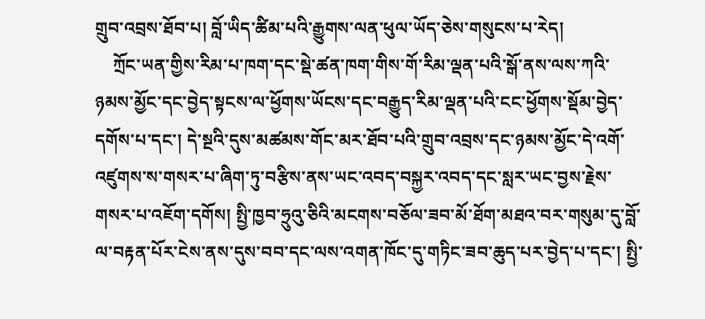གྲུབ་འབྲས་ཐོབ་པ། བློ་ཡིད་ཚིམ་པའི་རྒྱུགས་ལན་ཕུལ་ཡོད་ཅེས་གསུངས་པ་རེད།
    ཀྲོང་ཡན་གྱིས་རིམ་པ་ཁག་དང་སྡེ་ཚན་ཁག་གིས་གོ་རིམ་ལྡན་པའི་སྒོ་ནས་ལས་ཀའི་ཉམས་མྱོང་དང་བྱེད་སྟངས་ལ་ཕྱོགས་ཡོངས་དང་བརྒྱུད་རིམ་ལྡན་པའི་ངང་ཕྱོགས་སྡོམ་བྱེད་དགོས་པ་དང་། དེ་སྔའི་དུས་མཚམས་གོང་མར་ཐོབ་པའི་གྲུབ་འབྲས་དང་ཉམས་མྱོང་དེ་འགོ་འཛུགས་ས་གསར་པ་ཞིག་ཏུ་བརྩིས་ནས་ཡང་འབད་བསྐྱར་འབད་དང་སླར་ཡང་བྱས་རྗེས་གསར་པ་འཇོག་དགོས། སྤྱི་ཁྱབ་ཧྲུའུ་ཅིའི་མངགས་བཅོལ་ཟབ་མོ་ཐོག་མཐའ་བར་གསུམ་དུ་བློ་ལ་བརྟན་པོར་ངེས་ནས་དུས་བབ་དང་ལས་འགན་ཁོང་དུ་གཏིང་ཟབ་ཆུད་པར་བྱེད་པ་དང་། སྤྱི་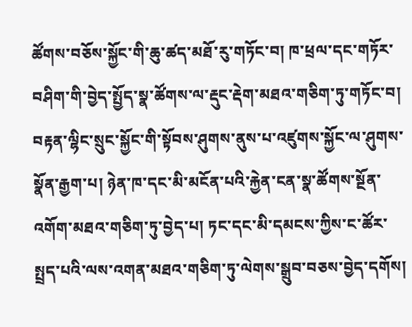ཚོགས་བཅོས་སྐྱོང་གི་ཆུ་ཚད་མཐོ་རུ་གཏོང་བ། ཁ་ཕྲལ་དང་གཏོར་བཤིག་གི་བྱེད་སྤྱོད་སྣ་ཚོགས་ལ་རྡུང་རྡེག་མཐའ་གཅིག་ཏུ་གཏོང་བ། བརྟན་ལྷིང་སྲུང་སྐྱོང་གི་སྟོབས་ཤུགས་ནུས་པ་འཛུགས་སྐྱོང་ལ་ཤུགས་སྣོན་རྒྱག་པ། ཉེན་ཁ་དང་མི་མངོན་པའི་རྐྱེན་ངན་སྣ་ཚོགས་སྔོན་འགོག་མཐའ་གཅིག་ཏུ་བྱེད་པ། ཏང་དང་མི་དམངས་ཀྱིས་ང་ཚོར་སྤྲད་པའི་ལས་འགན་མཐའ་གཅིག་ཏུ་ལེགས་སྒྲུབ་བཅས་བྱེད་དགོས།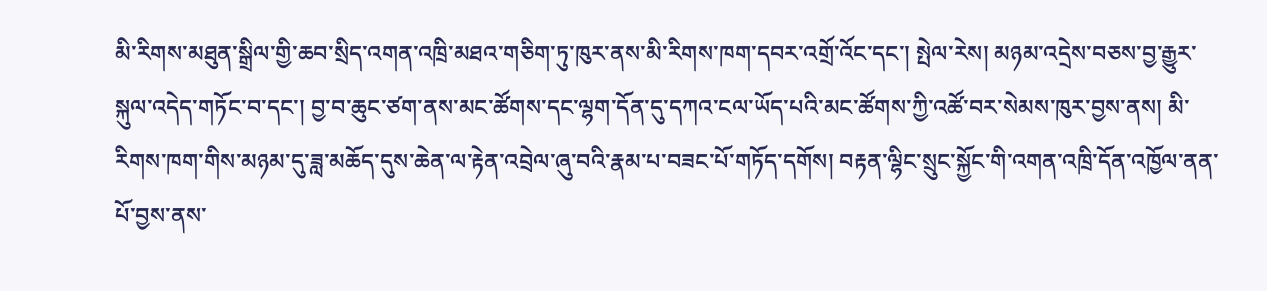མི་རིགས་མཐུན་སྒྲིལ་གྱི་ཆབ་སྲིད་འགན་འཁྲི་མཐའ་གཅིག་ཏུ་ཁུར་ནས་མི་རིགས་ཁག་དབར་འགྲོ་འོང་དང་། སྤེལ་རེས། མཉམ་འདྲེས་བཅས་བྱ་རྒྱུར་སྐུལ་འདེད་གཏོང་བ་དང་། བྱ་བ་ཆུང་ཙག་ནས་མང་ཚོགས་དང་ལྷག་དོན་དུ་དཀའ་ངལ་ཡོད་པའི་མང་ཚོགས་ཀྱི་འཚོ་བར་སེམས་ཁུར་བྱས་ནས། མི་རིགས་ཁག་གིས་མཉམ་དུ་ཟླ་མཆོད་དུས་ཆེན་ལ་རྟེན་འབྲེལ་ཞུ་བའི་རྣམ་པ་བཟང་པོ་གཏོད་དགོས། བརྟན་ལྷིང་སྲུང་སྐྱོང་གི་འགན་འཁྲི་དོན་འཁྱོལ་ནན་པོ་བྱས་ནས་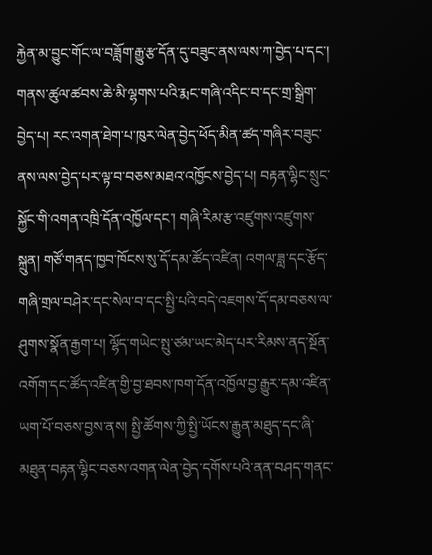རྐྱེན་མ་བྱུང་གོང་ལ་བཟློག་རྒྱུ་རྩ་དོན་དུ་བཟུང་ནས་ལས་ཀ་བྱེད་པ་དང་། གནས་ཚུལ་ཚབས་ཆེ་མི་ལྷགས་པའི་རྨང་གཞི་འདིང་བ་དང་གྲ་སྒྲིག་བྱེད་པ། རང་འགན་ཐེག་པ་ཁུར་ལེན་བྱེད་ཕོད་མིན་ཚད་གཞིར་བཟུང་ནས་ལས་བྱེད་པར་ལྟ་བ་བཅས་མཐའ་འཁྱོངས་བྱེད་པ། བརྟན་ལྷིང་སྲུང་སྐྱོང་གི་འགན་འཁྲི་དོན་འཁྱོལ་དང་། གཞི་རིམ་རྩ་འཛུགས་འཛུགས་སྐྲུན། གཙོ་གནད་ཁྱབ་ཁོངས་སུ་དོ་དམ་ཚོད་འཛིན། འགལ་ཟླ་དང་རྩོད་གཞི་གྲལ་བཤེར་དང་སེལ་བ་དང་སྤྱི་པའི་བདེ་འཇགས་དོ་དམ་བཅས་ལ་ཤུགས་སྣོན་རྒྱག་པ། ལྷོད་གཡེང་སྤུ་ཙམ་ཡང་མེད་པར་རིམས་ནད་སྔོན་འགོག་དང་ཚོད་འཛིན་གྱི་བྱ་ཐབས་ཁག་དོན་འཁྱོལ་བྱ་རྒྱུར་དམ་འཛིན་ཡག་པོ་བཅས་བྱས་ནས། སྤྱི་ཚོགས་ཀྱི་སྤྱི་ཡོངས་རྒྱུན་མཐུད་དང་ཞི་མཐུན་བརྟན་ལྷིང་བཅས་འགན་ལེན་བྱེད་དགོས་པའི་ནན་བཤད་གནང་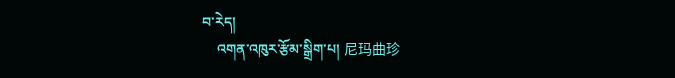བ་རེད།
    འགན་འཁུར་རྩོམ་སྒྲིག་པ། 尼玛曲珍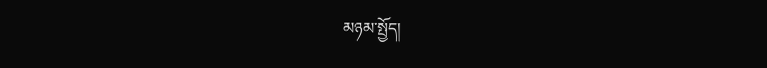མཉམ་སྤྱོད།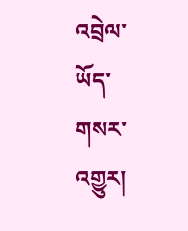འབྲེལ་ཡོད་གསར་འགྱུར།